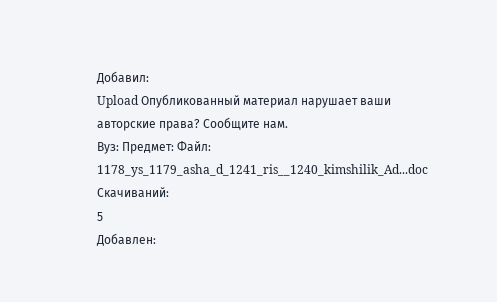Добавил:
Upload Опубликованный материал нарушает ваши авторские права? Сообщите нам.
Вуз: Предмет: Файл:
1178_ys_1179_asha_d_1241_ris__1240_kimshilik_Ad...doc
Скачиваний:
5
Добавлен: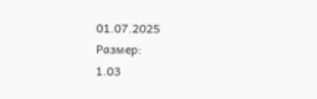01.07.2025
Размер:
1.03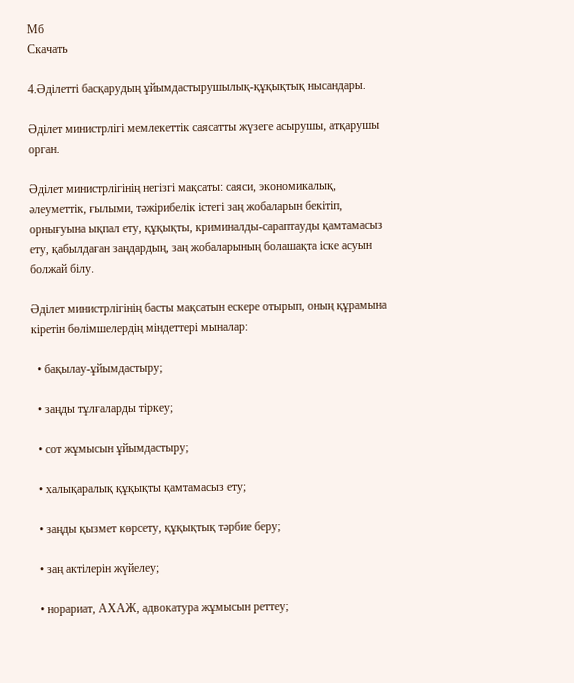Mб
Скачать

4.Әділетті басқарудың ұйымдастырушылық-құқықтық нысандары.

Әділет министрлігі мемлекеттік саясатты жүзеге асырушы, атқарушы орган.

Әділет министрлігінің негізгі мақсаты: саяси, экономикалық, әлеуметтік, ғылыми, тәжірибелік істегі заң жобаларын бекітіп, орнығуына ықпал ету, құқықты, криминалды-сараптауды қамтамасыз ету, қабылдаған заңдардың, заң жобаларының болашақта іске асуын болжай білу.

Әділет министрлігінің басты мақсатын ескере отырып, оның құрамына кіретін бөлімшелердің міндеттері мыналар:

  • бақылау-ұйымдастыру;

  • заңды тұлғаларды тіркеу;

  • сот жұмысын ұйымдастыру;

  • халықаралық құқықты қамтамасыз ету;

  • заңды қызмет көрсету, құқықтық тәрбие беру;

  • заң актілерін жүйелеу;

  • норариат, АХАЖ, адвокатура жұмысын реттеу;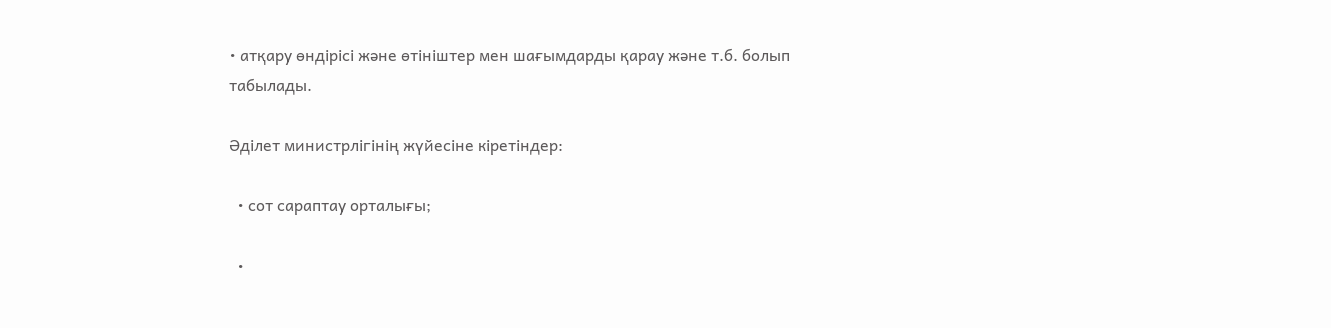• атқару өндірісі және өтініштер мен шағымдарды қарау және т.б. болып табылады.

Әділет министрлігінің жүйесіне кіретіндер:

  • сот сараптау орталығы;

  •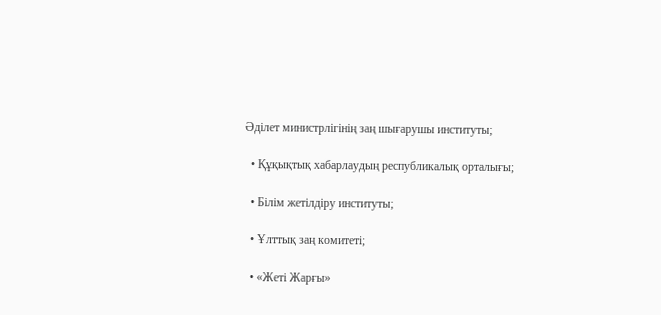Әділет министрлігінің заң шығарушы институты;

  • Құқықтық хабарлаудың республикалық орталығы;

  • Білім жетілдіру институты;

  • Ұлттық заң комитеті;

  • «Жеті Жарғы»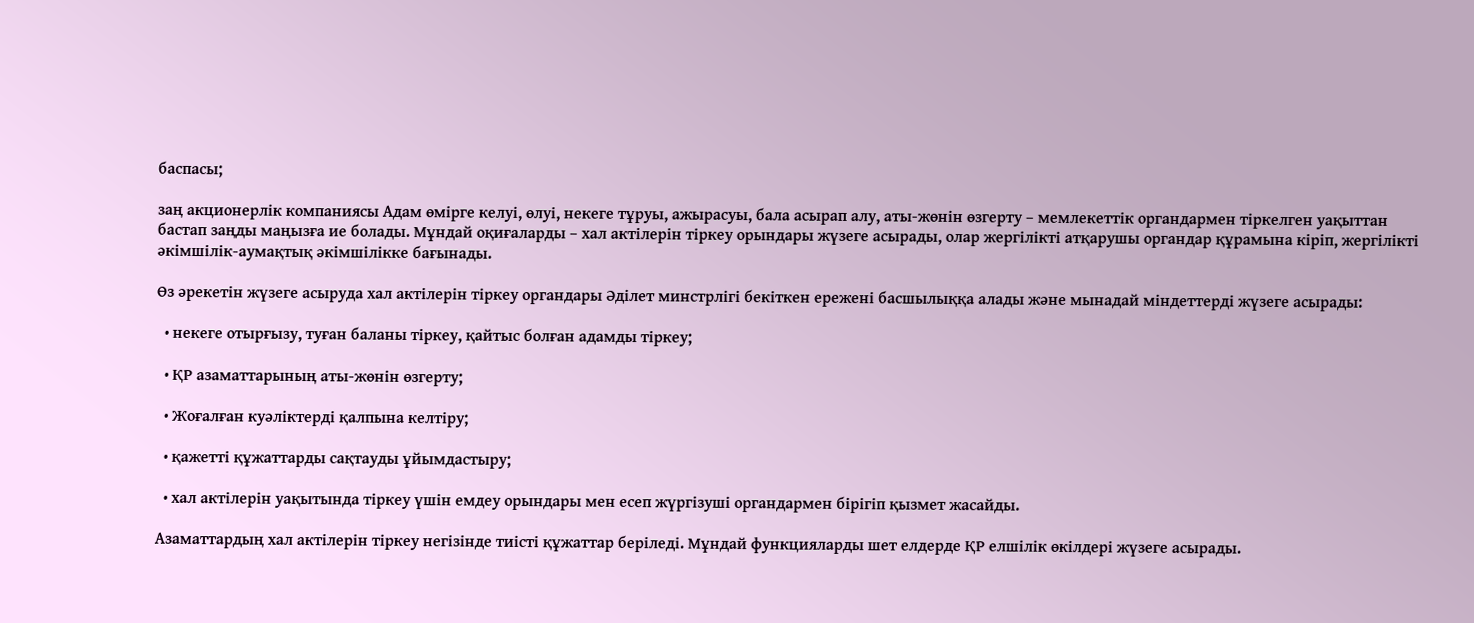баспасы;

заң акционерлік компаниясы Адам өмірге келуі, өлуі, некеге тұруы, ажырасуы, бала асырап алу, аты-жөнін өзгерту – мемлекеттік органдармен тіркелген уақыттан бастап заңды маңызға ие болады. Мұндай оқиғаларды – хал актілерін тіркеу орындары жүзеге асырады, олар жергілікті атқарушы органдар құрамына кіріп, жергілікті әкімшілік-аумақтық әкімшілікке бағынады.

Өз әрекетін жүзеге асыруда хал актілерін тіркеу органдары Әділет минстрлігі бекіткен ережені басшылыққа алады және мынадай міндеттерді жүзеге асырады:

  • некеге отырғызу, туған баланы тіркеу, қайтыс болған адамды тіркеу;

  • ҚР азаматтарының аты-жөнін өзгерту;

  • Жоғалған куәліктерді қалпына келтіру;

  • қажетті құжаттарды сақтауды ұйымдастыру;

  • хал актілерін уақытында тіркеу үшін емдеу орындары мен есеп жүргізуші органдармен бірігіп қызмет жасайды.

Азаматтардың хал актілерін тіркеу негізінде тиісті құжаттар беріледі. Мұндай функцияларды шет елдерде ҚР елшілік өкілдері жүзеге асырады.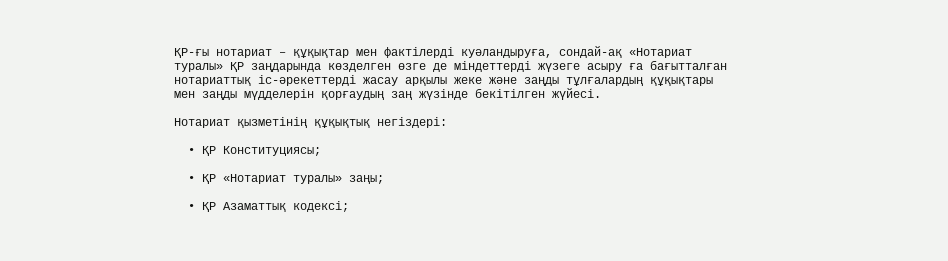ҚР-ғы нотариат – құқықтар мен фактілерді куәландыруға, сондай-ақ «Нотариат туралы» ҚР заңдарында көзделген өзге де міндеттерді жүзеге асыру ға бағытталған нотариаттық іс-әрекеттерді жасау арқылы жеке және заңды тұлғалардың құқықтары мен заңды мүдделерін қорғаудың заң жүзінде бекітілген жүйесі.

Нотариат қызметінің құқықтық негіздері:

  • ҚР Конституциясы;

  • ҚР «Нотариат туралы» заңы;

  • ҚР Азаматтық кодексі;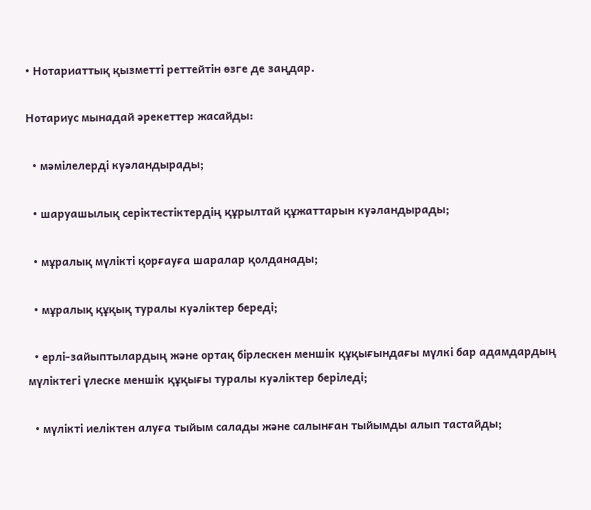• Нотариаттық қызметті реттейтін өзге де заңдар.

Нотариус мынадай әрекеттер жасайды:

  • мәмілелерді куәландырады;

  • шаруашылық серіктестіктердің құрылтай құжаттарын куәландырады;

  • мұралық мүлікті қорғауға шаралар қолданады;

  • мұралық құқық туралы куәліктер береді;

  • ерлі-зайыптылардың және ортақ бірлескен меншік құқығындағы мүлкі бар адамдардың мүліктегі үлеске меншік құқығы туралы куәліктер беріледі;

  • мүлікті иеліктен алуға тыйым салады және салынған тыйымды алып тастайды;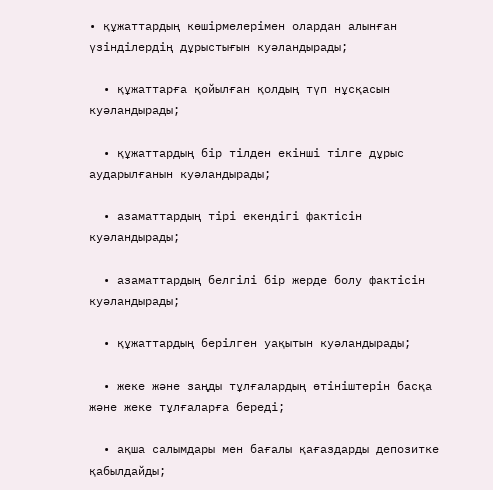• құжаттардың көшірмелерімен олардан алынған үзінділердің дұрыстығын куәландырады;

  • құжаттарға қойылған қолдың түп нұсқасын куәландырады;

  • құжаттардың бір тілден екінші тілге дұрыс аударылғанын куәландырады;

  • азаматтардың тірі екендігі фактісін куәландырады;

  • азаматтардың белгілі бір жерде болу фактісін куәландырады;

  • құжаттардың берілген уақытын куәландырады;

  • жеке және заңды тұлғалардың өтініштерін басқа және жеке тұлғаларға береді;

  • ақша салымдары мен бағалы қағаздарды депозитке қабылдайды;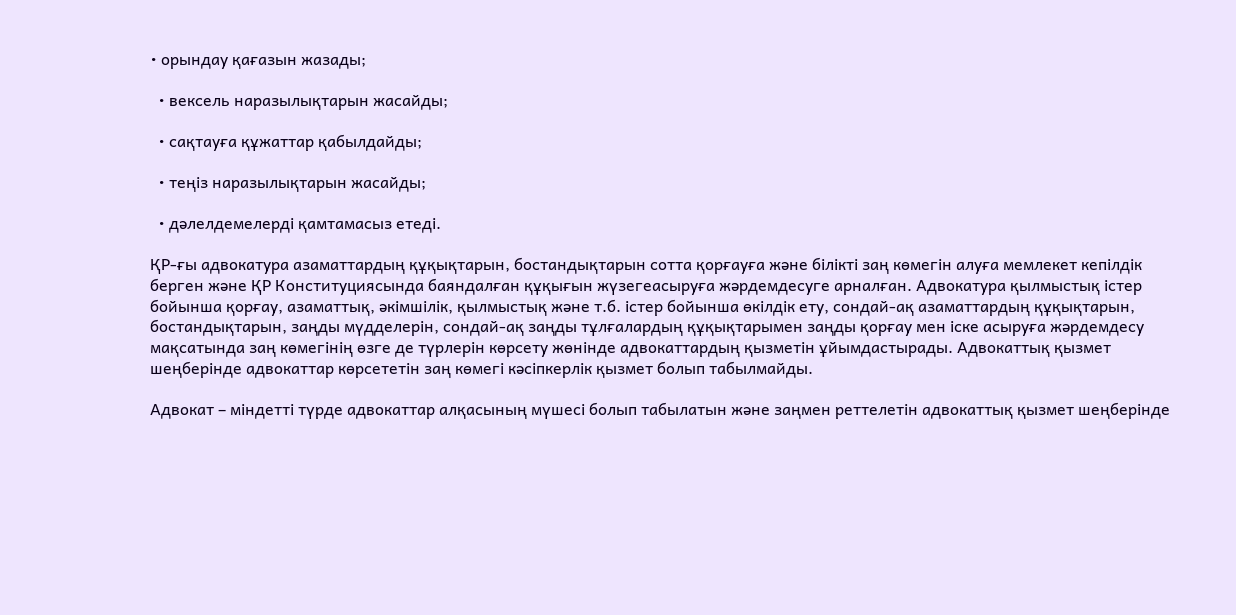• орындау қағазын жазады;

  • вексель наразылықтарын жасайды;

  • сақтауға құжаттар қабылдайды;

  • теңіз наразылықтарын жасайды;

  • дәлелдемелерді қамтамасыз етеді.

ҚР-ғы адвокатура азаматтардың құқықтарын, бостандықтарын сотта қорғауға және білікті заң көмегін алуға мемлекет кепілдік берген және ҚР Конституциясында баяндалған құқығын жүзегеасыруға жәрдемдесуге арналған. Адвокатура қылмыстық істер бойынша қорғау, азаматтық, әкімшілік, қылмыстық және т.б. істер бойынша өкілдік ету, сондай-ақ азаматтардың құқықтарын, бостандықтарын, заңды мүдделерін, сондай-ақ заңды тұлғалардың құқықтарымен заңды қорғау мен іске асыруға жәрдемдесу мақсатында заң көмегінің өзге де түрлерін көрсету жөнінде адвокаттардың қызметін ұйымдастырады. Адвокаттық қызмет шеңберінде адвокаттар көрсететін заң көмегі кәсіпкерлік қызмет болып табылмайды.

Адвокат – міндетті түрде адвокаттар алқасының мүшесі болып табылатын және заңмен реттелетін адвокаттық қызмет шеңберінде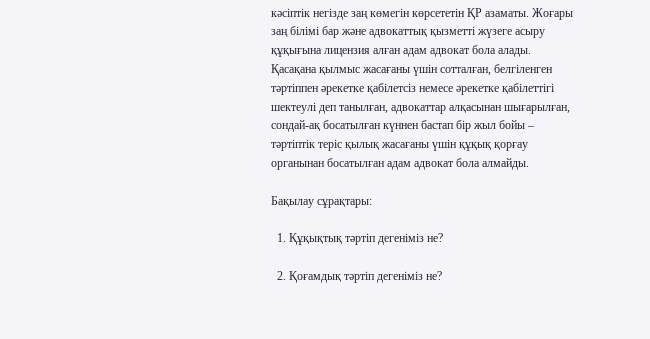кәсіптік негізде заң көмегін көрсететін ҚР азаматы. Жоғары заң білімі бар және адвокаттық қызметті жүзеге асыру құқығына лицензия алған адам адвокат бола алады. Қасақана қылмыс жасағаны үшін сотталған, белгіленген тәртіппен әрекетке қабілетсіз немесе әрекетке қабілеттігі шектеулі деп танылған, адвокаттар алқасынан шығарылған, сондай-ақ босатылған күннен бастап бір жыл бойы – тәртіптік теріс қылық жасағаны үшін құқық қорғау органынан босатылған адам адвокат бола алмайды.

Бақылау сұрақтары:

  1. Құқықтық тәртіп дегеніміз не?

  2. Қоғамдық тәртіп дегеніміз не?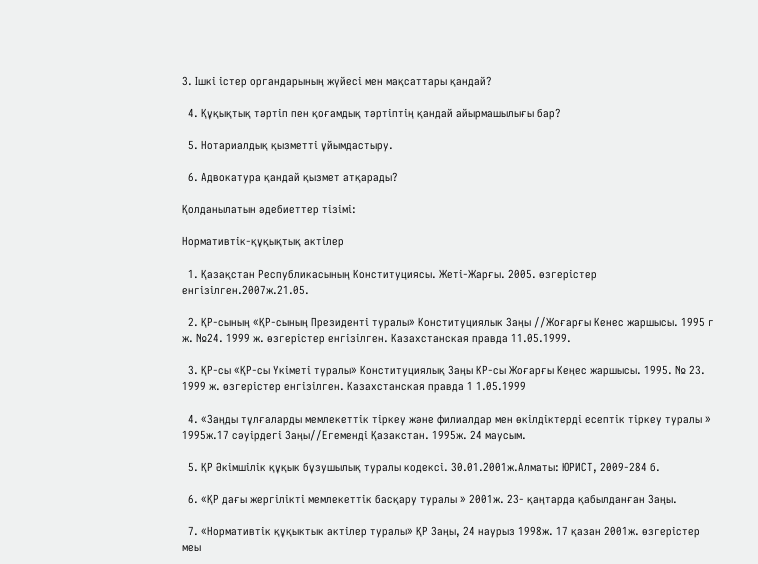3. Ішкі істер органдарының жүйесі мен мақсаттары қандай?

  4. Құқықтық тәртіп пен қоғамдық тәртіптің қандай айырмашылығы бар?

  5. Нотариалдық қызметті ұйымдастыру.

  6. Адвокатура қандай қызмет атқарады?

Қолданылатын әдебиеттер тізімі:

Нормативтік-құқықтық актілер

  1. Қазақстан Республикасының Конституциясы. Жеті-Жарғы. 2005. өзгерістер енгізілген.2007ж.21.05.

  2. ҚР-сының «ҚР-сының Президенті туралы» Конституциялык Заңы //Жоғарғы Кенес жаршысы. 1995 г ж. №24. 1999 ж. өзгерістер енгізілген. Казахстанская правда 11.05.1999.

  3. ҚР-сы «ҚР-сы Үкіметі туралы» Конституциялық Заңы КР-сы Жоғарғы Кеңес жаршысы. 1995. № 23. 1999 ж. өзгерістер енгізілген. Казахстанская правда 1 1.05.1999

  4. «Заңды тұлғаларды мемлекеттік тіркеу және филиалдар мен өкілдіктерді есептік тіркеу туралы » 1995ж.17 сәуірдегі Заңы//Егеменді Қазакстан. 1995ж. 24 маусым.

  5. ҚР Әкімшілік құқык бұзушылық туралы кодексі. 30.01.2001ж.Алматы: ЮРИСТ, 2009-284 б.

  6. «ҚР дағы жергілікті мемлекеттік басқару туралы » 2001ж. 23- қаңтарда қабылданған Заңы.

  7. «Нормативтік құқыктык актілер туралы» ҚР Заңы, 24 наурыз 1998ж. 17 қазан 2001ж. өзгерістер меы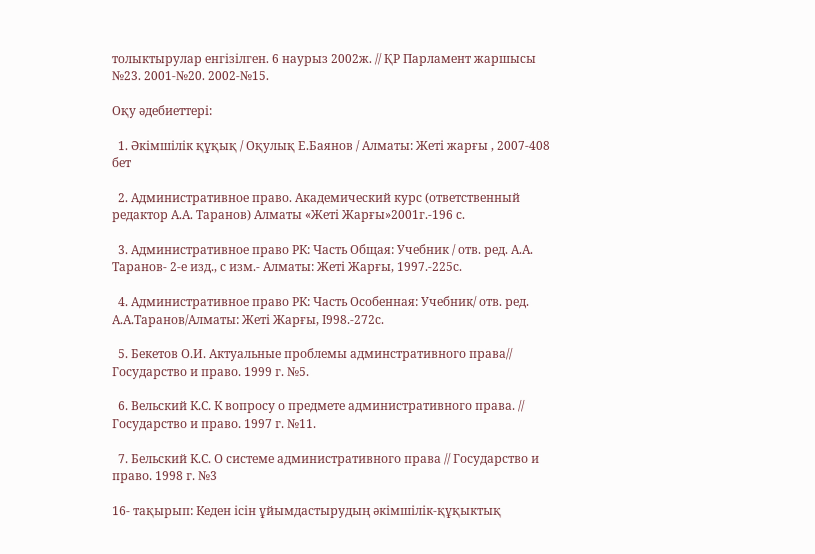толыктырулар енгізілген. 6 наурыз 2002ж. // ҚР Парламент жаршысы №23. 2001-№20. 2002-№15.

Оқу әдебиеттері:

  1. Әкімшілік құқық / Оқулық Е.Баянов / Алматы: Жеті жарғы , 2007-408 бет

  2. Административное право. Академический курс (ответственный редактор А.А. Таранов) Алматы «Жеті Жарғы»2001г.-196 с.

  3. Административное право РК: Часть Общая: Учебник / отв. ред. А.А. Таранов- 2-е изд., с изм.- Алматы: Жеті Жарғы, 1997.-225с.

  4. Административное право РК: Часть Особенная: Учебник/ отв. ред. А.А.Таранов/Алматы: Жеті Жарғы, І998.-272с.

  5. Бекетов О.И. Актуальные проблемы админстративного права// Государство и право. 1999 г. №5.

  6. Вельский К.С. К вопросу о предмете административного права. // Государство и право. 1997 г. №11.

  7. Бельский К.С. О системе административного права // Государство и право. 1998 г. №3

16- тақырып: Кеден ісін ұйымдастырудың әкімшілік-құқыктық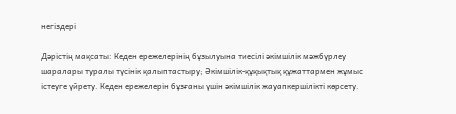негіздері

Дәрістің мақсаты: Кеден ережелерінің бұзылуына тиесілі әкімшілік мәжбүрлеу шаралары туралы түсінік қалыптастыру; Әкімшілік-құқықтық құжаттармен жұмыс істеуге үйрету. Кеден ережелерін бұзғаны үшін әкімшілік жауапкершілікті көрсету.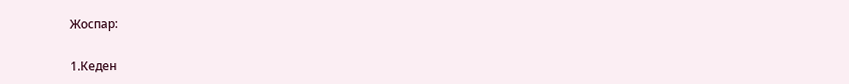Жоспар:

1.Кеден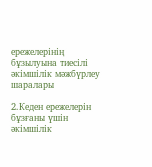ережелерінің бұзылуына тиесілі әкімшілік мәжбүрлеу шаралары

2.Кеден ережелерін бұзғаны үшін әкімшілік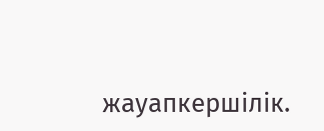жауапкершілік.